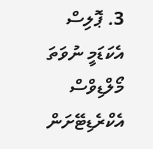3. ޕޮލިސް އެކަޑަމީ ނުވަތަ މޯލްޑިވްސް އެކްރެޑިޓޭށަން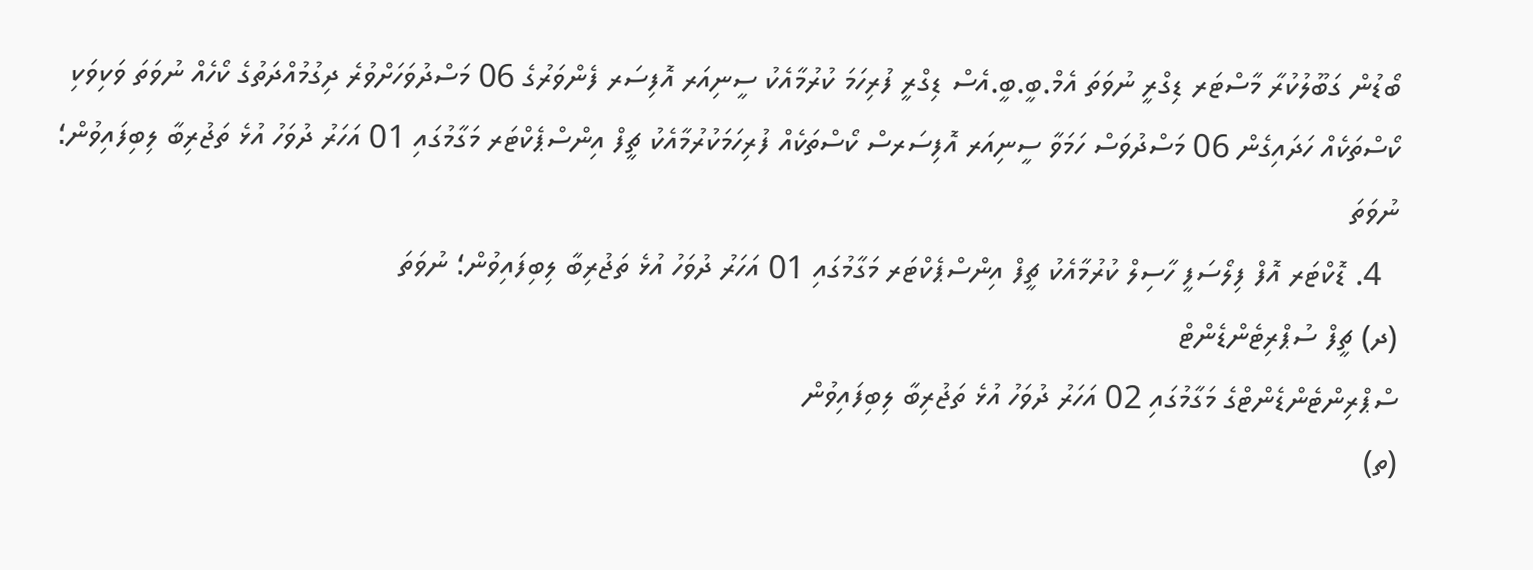ބޯޑުން ގަބޫލުކުރާ މާސްޓަރ ޑިގްރީ ނުވަތަ އެމް.ބީ.ބީ.އެސް ޑިގްރީ ފުރިހަމަ ކުރުމާއެކު ސީނިއަރ އޮފިސަރ ފެންވަރުގެ 06 މަސްދުވަހަށްވުރެ ދިގުމުއްދަތުގެ ކޯހެއް ނުވަތަ ވަކިވަކި ކޯސްތަކެއް ހަދައިގެން 06 މަސްދުވަސް ހަމަވާ ސީނިއަރ އޮފިސަރސް ކޯސްތަކެއް ފުރިހަމަކުރުމާއެކު ޗީފް އިންސްޕެކްޓަރ މަގާމުގައި 01 އަހަރު ދުވަހު އުޅެ ތަޖުރިބާ ލިބިފައިވުން؛ ނުވަތަ
  4. ޑޮކްޓަރ އޮފް ފިލޯސަފީ ހާސިލް ކުރުމާއެކު ޗީފް އިންސްޕެކްޓަރ މަގާމުގައި 01 އަހަރު ދުވަހު އުޅެ ތަޖުރިބާ ލިބިފައިވުން؛ ނުވަތަ
(ދ) ޗީފް ސުޕްރިޓެންޑެންޓް
ސްޕްރިންޓެންޑެންޓްގެ މަގާމުގައި 02 އަހަރު ދުވަހު އުޅެ ތަޖުރިބާ ލިބިފައިވުން
(ތ)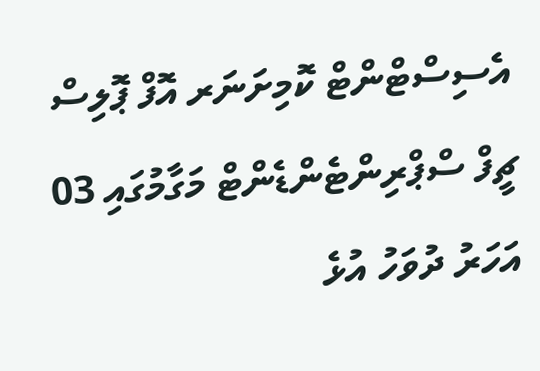އެސިސްޓްންޓް ކޮމިށަނަރ އޮފް ޕޮލިސް
ޗީފް ސްޕްރިންޓެންޑެންޓް މަގާމުގައި 03 އަހަރު ދުވަހު އުޅެ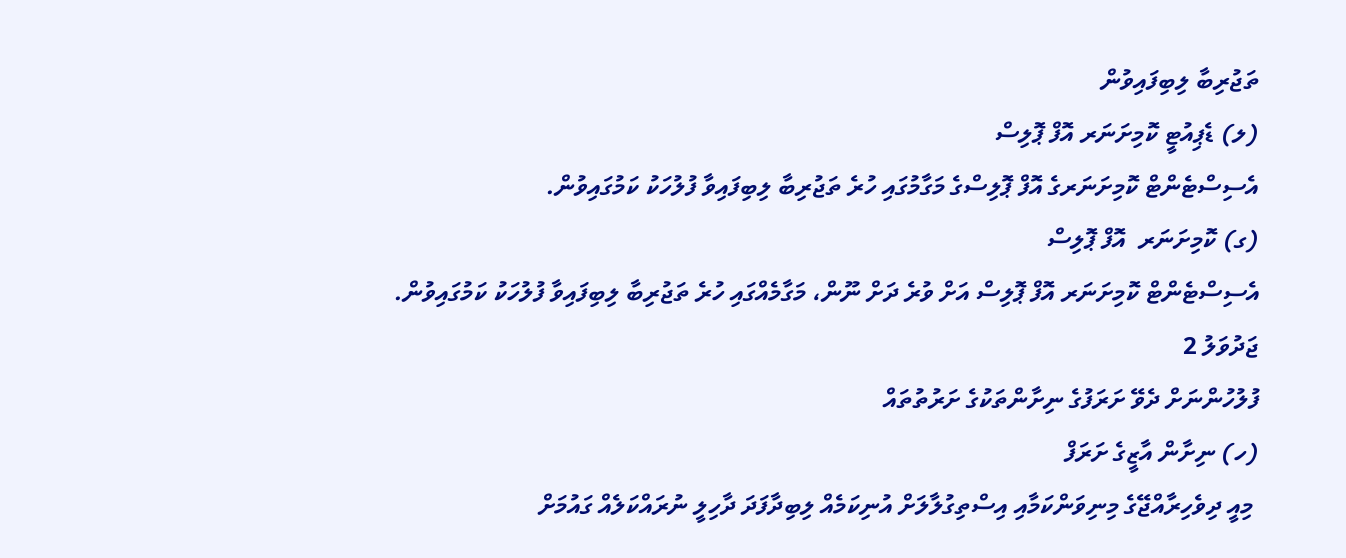ތަޖުރިބާ ލިބިފައިވުން
(ލ) ޑެޕިއުޓީ ކޮމިށަނަރ އޮފް ޕޮލިސް
އެސިސްޓެންޓް ކޮމިށަނަރގެ އޮފް ޕޮލިސްގެ މަގާމުގައި ހުރެ ތަޖުރިބާ ލިބިފައިވާ ފުލުހަކު ކަމުގައިވުން.
(ގ) ކޮމިށަނަރ  އޮފް ޕޮލިސް
އެސިސްޓެންޓް ކޮމިށަނަރ އޮފް ޕޮލިސް އަށް ވުރެ ދަށް ނޫން، މަގާމެއްގައި ހުރެ ތަޖުރިބާ ލިބިފައިވާ ފުލުހަކު ކަމުގައިވުން.
ޖަދުވަލު 2
ފުލުހުންނަށް ދެވޭ ށަރަފުގެ ނިށާންތަކުގެ ށަރުތުތައް
(ހ) ނިށާން އާޒީގެ ށަރަފް
 މިއީ ދިވެހިރާއްޖޭގެ މިނިވަންކަމާއި އިސްތިގުލާލަށް އުނިކަމެއް ލިބިދާފަދަ ދާހިލީ ނުރައްކަލެއް ގައުމަށް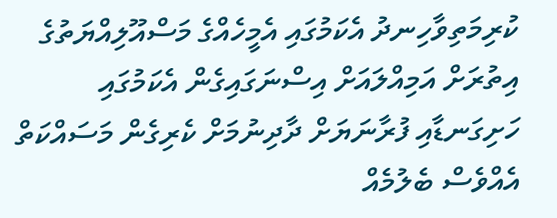ކުރިމަތިވާހިނދު އެކަމުގައި އެމީހެއްގެ މަސްއޫލިއްޔަތުގެ އިތުރަށް އަމިއްލައަށް އިސްނަގައިގެން އެކަމުގައި ހަށިގަނޑާއި ފުރާނަޔަށް ދާދިނުމަށް ކެރިގެން މަސައްކަތް އެއްވެސް ބެލުމެއް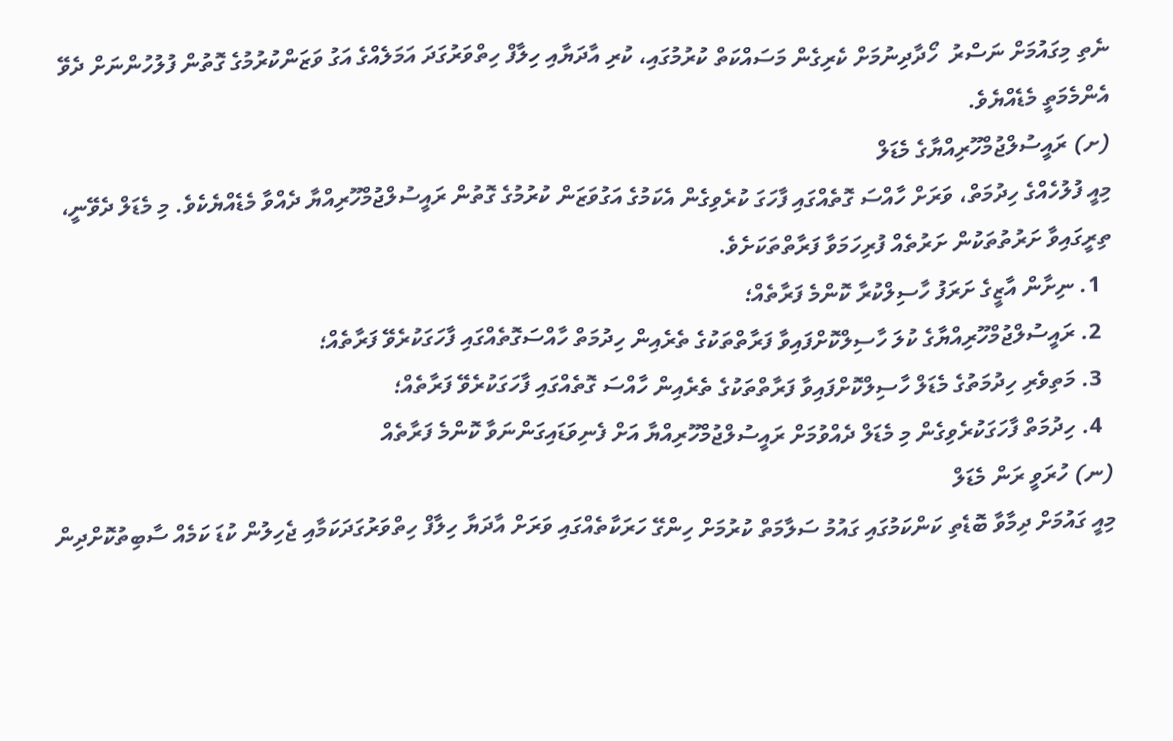ނެތި މިގައުމަށް ނަސްރު  ހޯދާދިނުމަށް ކެރިގެން މަސައްކަތް ކުރުމުގައި، ކުރި އާދަޔާއި ހިލާފް ހިތްވަރުގަދަ އަމަލެއްގެ އަގު ވަޒަންކުރުމުގެ ގޮތުން ފުލުހުންނަށް ދެވޭ އެންމެމަތީ މެޑެއްޔެވެ.
(ށ) ރައީސުލްޖުމްހޫރިއްޔާގެ މެޑަލް
މިއީ ފުލުހެއްގެ ހިދުމަތް، ވަރަށް ހާއްސަ ގޮތެއްގައި ފާހަގަ ކުރެވިގެން އެކަމުގެ އަގުވަޒަން ކުރުމުގެ ގޮތުން ރައީސުލްޖުމްހޫރިއްޔާ ދެއްވާ މެޑެއްޔެކެވެ. މި މެޑަލް ދެވޭނީ، ތިރީގައިވާ ށަރުތުތަކުން ށަރުތެއް ފުރިހަމަވާ ފަރާތްތަކަށެވެ.
  1. ނިށާން އާޒީގެ ށަރަފު ހާސިލްކުރާ ކޮންމެ ފަރާތެއް؛
  2. ރައީސުލްޖުމްހޫރިއްޔާގެ ކުލަ ހާސިލްކޮށްފައިވާ ފަރާތްތަކުގެ ތެރެއިން ހިދުމަތް ހާއްސަގޮތެއްގައި ފާހަގަކުރެވޭ ފަރާތެއް؛
  3. މަތިވެރި ހިދުމަތުގެ މެޑަލް ހާސިލްކޮށްފައިވާ ފަރާތްތަކުގެ ތެރެއިން ހާއްސަ ގޮތެއްގައި ފާހަގަކުރެވޭ ފަރާތެއް؛
  4. ހިދުމަތް ފާހަގަކުރެވިގެން މި މެޑަލް ދެއްވުމަށް ރައީސުލްޖުމްހޫރިއްޔާ އަށް ފެނިވަޑައިގަންނަވާ ކޮންމެ ފަރާތެއް
(ނ) ހުރަވީ ރަން މެޑަލް
މިއީ ގައުމަށް ދިމާވާ ބޮޑެތި ކަންކަމުގައި ގައުމު ސަލާމަތް ކުރުމަށް ހިންގޭ ހަރަކާތެއްގައި ވަރަށް އާދަޔާ ހިލާފް ހިތްވަރުގަދަކަމާއި ޖެހިލުން ކުޑަ ކަމެއް ސާބިތުކޮށްދިން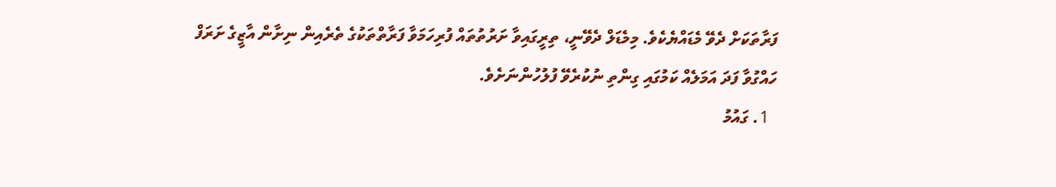ފަރާތަކަށް ދެވޭ މެޑައްޔެކެވެ. މިމެޑަލް ދެވޭނީ، ތިރީގައިވާ ށަރުތުތައް ފުރިހަމަވާ ފަރާތްތަކުގެ ތެރެއިން ނިށާން އާޒީގެ ށަރަފް ހައްގުވާ ފަދަ އަމަލެއް ކަމުގައި ގިންތި ނުކުރެވޭ ފުލުހުންނަށެވެ.
  1. ގައުމު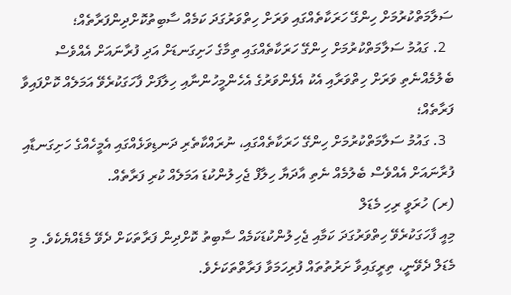ސަލާމަތްކުރުމަށް ހިންގޭ ހަރަކާތެއްގައި ވަރަށް ހިތްވަރުގަދަ ކަމެއް ސާބިތުކޮށްދިންފަރާތެއް؛
  2. ގައުމު ސަލާމަތްކުރުމަށް ހިންގޭ ހަރަކާތެއްގައި ތިމާގެ ހަށިގަނޑަށް އަދި ފުރާނައަށް އެއްވެސް ބެލުމެއްނެތި ވަރަށް ހިތްވަރާއި އެކު އެފެންވަރުގެ އެހެންމީހުންނާއި ހިލާފަށް ފާހަގަކުރެވޭ އަމަލެއް ކޮށްފައިވާ ފަރާތެއް؛
  3. ގައުމު ސަލާމަތްކުރުމަށް ހިންގޭ ހަރަކާތެއްގައި، ނުރައްކާތެރި ދަނޑިވަޅެއްގައި އެމީހެއްގެ ހަށިގަނޑާއި ފުރާނައަށް އެއްވެސް ބެލުމެއް ނެތި އާދަޔާ ހިލާފް ޖެހިލުންކުޑަ އަމަލެއް ކުރި ފަރާތެއް.
(ރ) ހުރަވީ ރިހި މެޑަލް
މިއީ ފާހަގަކުރެވޭ ހިތްވަރުގަދަ ކަމާއި ޖެހިލުންކުޑަކަމެއް ސާބިތު ކޮށްދިން ފަރާތަކަށް ދެވޭ މެޑެއްޔެކެވެ. މި މެޑަލް ދެވޭނީ، ތިރީގައިވާ ށަރުތުތައް ފުރިހަމަވާ ފަރާތްތަކަށެވެ.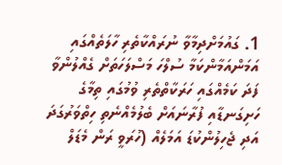1. ގައުމަށްދިމާވާ ނުރައްކާތެރި ހާލަތެއްގައި އަމަންއަމާންކަމާ ސުލްހަ މަސްލަހަތަށް ގެއްލުންވާ ފަދަ ކަމެއްގައި ހަރަކާތްތެރި ވުމުގައި ތިމާގެ ހަށިގަނޑާއި ފުރާނައަށް ބެލުމެއްނެތި ހިތްވަރުގަދަ އަދި ޖެހިލުންކުޑަ އަމަލެއް (ހުރަވީ ރަން މެޑަލް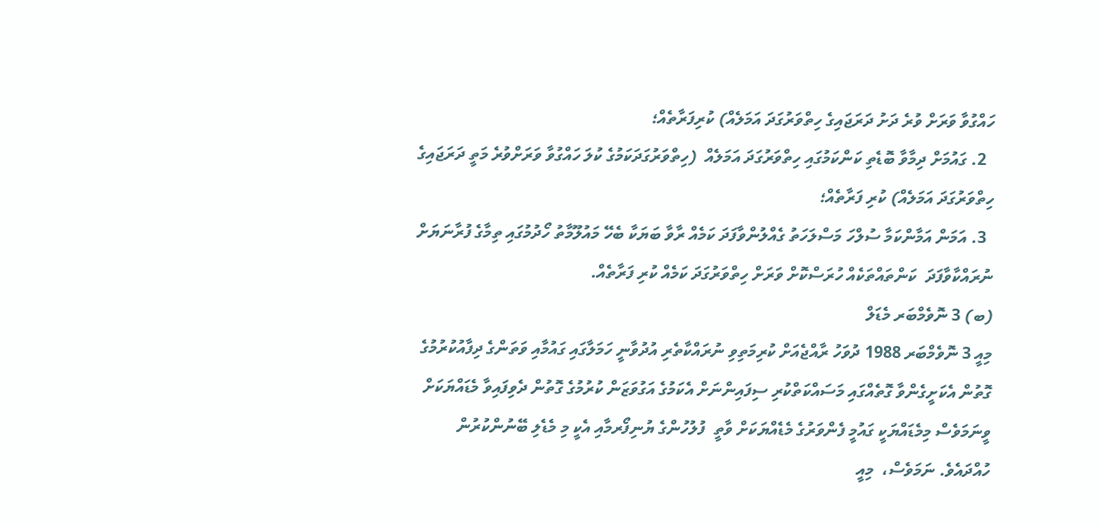ހައްގުވާ ވަރަށް ވުރެ ދަށު ދަރަޖައިގެ ހިތްވަރުގަދަ އަމަލެއް) ކުރިފަރާތެއް؛
  2. ގައުމަށް ދިމާވާ ބޮޑެތި ކަންކަމުގައި ހިތްވަރުގަދަ އަމަލެއް  (ހިތްވަރުގަދަކަމުގެ ކުލަ ހައްގުވާ ވަރަށްވުރެ މަތީ ދަރަޖައިގެ ހިތްވަރުގަދަ އަމަލެއް) ކުރި ފަރާތެއް؛
  3. އަމަން އަމާންކަމާ ސުލްހަ މަސްލަހަތު ގެއްލުންވާފަދަ ކަމެއް ރާވާ ބަޔަކާ ބެހޭ މައުލޫމާތު ހޯދުމުގައި ތިމާގެ ފުރާނަޔަށް ނުރައްކާވާފަދަ  ކަންތައްތަކެއް ހުރަސްކޮށް ވަރަށް ހިތްވަރުގަދަ ކަމެއް ކުރި ފަރާތެއް.
(ބ) 3 ނޮވެމްބަރ މެޑަލް
މިއީ 3 ނޮވެމްބަރ 1988 ދުވަހު ރާއްޖެއަށް ކުރިމަތިވި ނުރައްކާތެރި އުދުވާނީ ހަމަލާގައި ގައުމާއި ވަތަންގެ ދިފާއުކުރުމުގެ ގޮތުން އެކަށީގެންވާ ގޮތެއްގައި މަސައްކަތްކުރި ސިފައިންނަށް އެކަމުގެ އަގުވަޒަން ކުރުމުގެ ގޮތުން ދެވިފައިވާ މެޑައްޔަކަށް ވީނަމަވެސް މިމެޑައްޔަކީ ގައުމީ ފެންވަރުގެ މެޑެއްޔަކަށް ވާތީ  ފުލުހުންގެ ޔުނިފޯރމާއި އެކީ މި މެޑެލި ބޭނުންކުރުން ހުއްދައެވެ. ނަމަވެސް،  މިއީ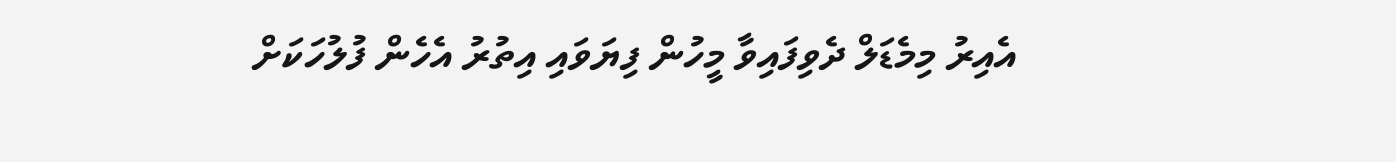އެއިރު މިމެޑަލް ދެވިފައިވާ މީހުން ފިޔަވައި އިތުރު އެހެން ފުލުހަކަށް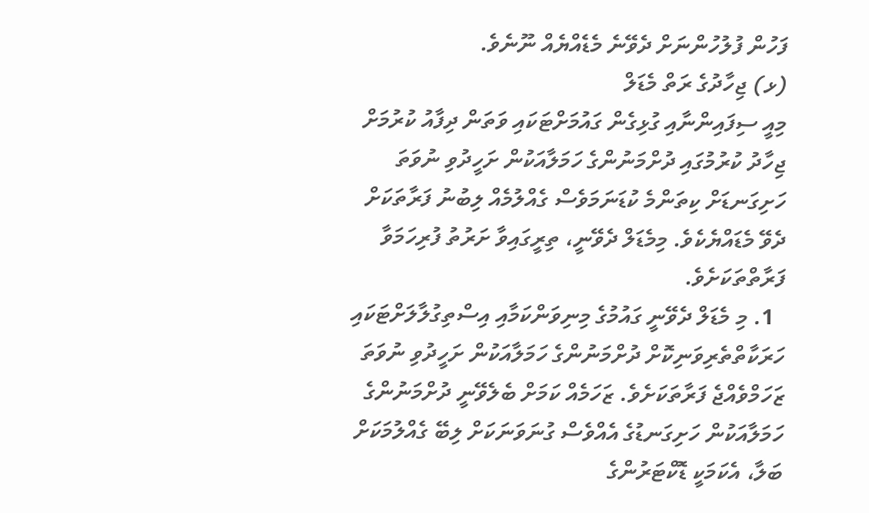ފަހުން ފުލުހުންނަށް ދެވޭނެ މެޑެއްޔެއް ނޫނެވެ.
(ޅ) ޖިހާދުގެ ރަތް މެޑަލް
މިއީ ސިފައިންނާއި ގުޅިގެން ގައުމަށްޓަކައި ވަތަން ދިފާއު ކުރުމަށް ޖިހާދު ކުރުމުގައި ދުށްމަނުންގެ ހަމަލާއަކުން ށަހީދުވި ނުވަތަ  ހަށިގަނޑަށް ކިތަންމެ ކުޑަނަމަވެސް ގެއްލުމެއް ލިބުނު ފަރާތަކަށް ދެވޭ މެޑައްޔެކެވެ. މިމެޑަލް ދެވޭނީ، ތިރީގައިވާ ށަރުތު ފުރިހަމަވާ ފަރާތްތަކަށެވެ.
  1. މި މެޑަލް ދެވޭނީ ގައުމުގެ މިނިވަންކަމާއި އިސްތިގުލާލަށްޓަކައި ހަރަކާތްތެރިވަނިކޮށް ދުށްމަނުންގެ ހަމަލާއަކުން ށަހީދުވި ނުވަތަ ޒަހަމްވެއްޖެ ފަރާތަކަށެވެ. ޒަހަމެއް ކަމަށް ބެލެވޭނީ ދުށްމަނުންގެ ހަމަލާއަކުން ހަށިގަނޑުގެ އެއްވެސް ގުނަވަނަކަށް ލިބޭ ގެއްލުމަކަށް ބަލާ، އެކަމަކީ ޑޮކްޓަރުންގެ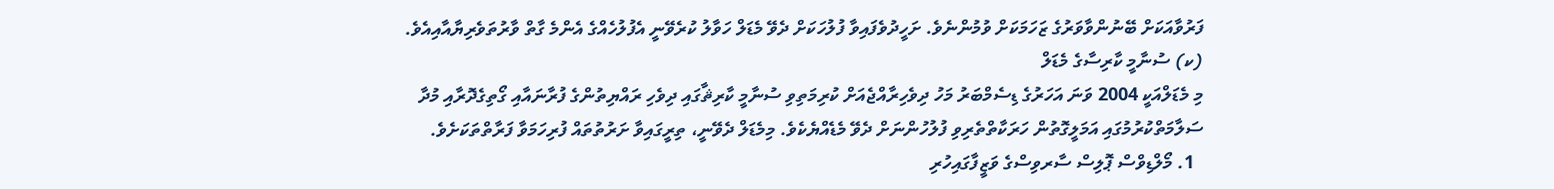ފަރުވާއަކަށް ބޭނުންވާވަރުގެ ޒަހަމަކަށް ވުމުންނެވެ. ށަހީދުވެފައިވާ ފުލުހަކަށް ދެވޭ މެޑަލް ހަވާލު ކުރެވޭނީ އެފުލުހެއްގެ އެންމެ ގާތް ވާރުތަވެރިޔާއާއިއެވެ.
(ކ) ސުނާމީ ކާރިސާގެ މެޑަލް
މި މެޑަލްއަކީ 2004 ވަނަ އަހަރުގެ ޑިސެމްބަރު މަހު ދިވެހިރާއްޖެއަށް ކުރިމަތިވި ސުނާމީ ކާރިޘާގައި ދިވެހި ރައްޔިތުންގެ ފުރާނައާއި ގޯތިގެދޮރާއި މުދާ ސަލާމަތްކުރުމުގައި އަމަލީގޮތުން ހަރަކާތްތެރިވި ފުލުހުންނަށް ދެވޭ މެޑެއްޔެކެވެ. މިމެޑަލް ދެވޭނީ، ތިރީގައިވާ ށަރުތުތައް ފުރިހަމަވާ ފަރާތްތަކަށެވެ.
  1. މޯލްޑިވްސް ޕޮލިސް ސާރވިސްގެ ވަޒީފާގައިހުރި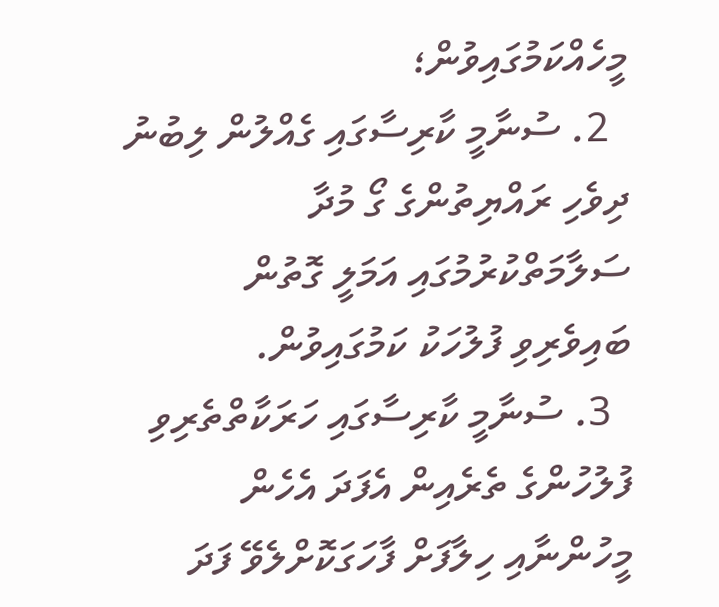މީހެއްކަމުގައިވުން؛
  2. ސުނާމީ ކާރިސާގައި ގެއްލުން ލިބުނު ދިވެހި ރައްޔިތުންގެ ގޯ މުދާ ސަލާމަތްކުރުމުގައި އަމަލީ ގޮތުން ބައިވެރިވި ފުލުހަކު ކަމުގައިވުން.
  3. ސުނާމީ ކާރިސާގައި ހަރަކާތްތެރިވި ފުލުހުންގެ ތެރެއިން އެފަދަ އެހެން މީހުންނާއި ހިލާފަށް ފާހަގަކޮށްލެވޭ ފަދަ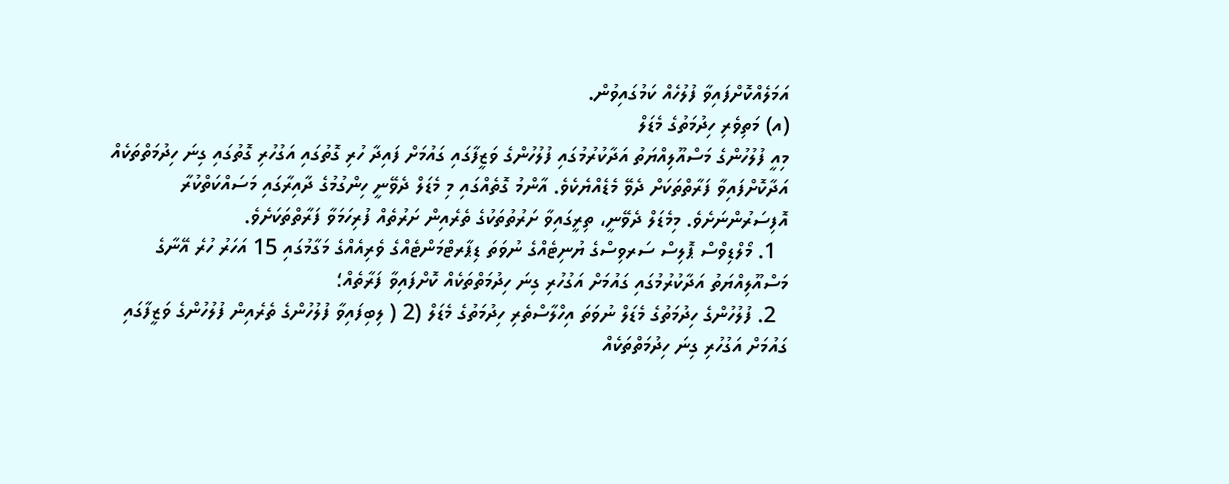އަމަލެއްކޮށްފައިވާ ފުލުހެއް ކަމުގައިވުން.
(އ) މަތިވެރި ހިދުމަތުގެ މެޑަލް
މިއީ ފުލުހުންގެ މަސްއޫލިއްޔަތު އަދާކުރުމުގައި ފުލުހުންގެ ވަޒީފާގައި ގައުމަށް ފައިދާ ހުރި ގޮތުގައި އަގުހުރި ގޮތުގައި ގިނަ ހިދުމަތްތަކެއް އަދާކޮށްފައިވާ ފަރާތްތަކަށް ދެވޭ މެޑެއްޔެކެވެ. އާންމު ގޮތެއްގައި މި މެޑަލް ދެވޭނީ ހިންގުމުގެ ދާއިރާގައި މަސައްކަތްކުރާ އޮފިސަރުންނަށެވެ. މިމެޑަލް ދެވޭނީ، ތިރީގައިވާ ށަރުތުތަކުގެ ތެރެއިން ށަރުތެއް ފުރިހަމަވާ ފަރާތްތަކަށެވެ.
  1. މޯލްޑިވްސް ޕޮލިސް ސަރވިސްގެ ޔުނިޓެއްގެ ނުވަތަ ޑިޕާރޓްމަންޓެއްގެ ވެރިއެއްގެ މަގާމުގައި 15 އަހަރު ހުރެ އޭނާގެ މަސްއޫލިއްޔަތު އަދާކުރުމުގައި ގައުމަށް އަގުހުރި ގިނަ ހިދުމަތްތަކެއް ކޮށްފައިވާ ފަރާތެއް؛
  2. ފުލުހުންގެ ހިދުމަތުގެ މެޑަލް ނުވަތަ އިހްލާސްތެރި ހިދުމަތުގެ މެޑަލް (2 ( ލިބިފައިވާ ފުލުހުންގެ ތެރެއިން ފުލުހުންގެ ވަޒީފާގައި ގައުމަށް އަގުހުރި ގިނަ ހިދުމަތްތަކެއް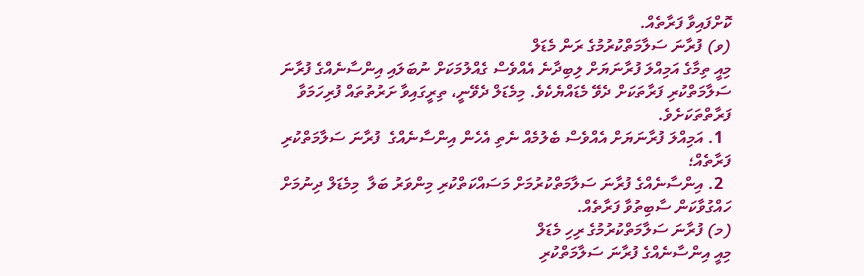ކޮށްފައިވާ ފަރާތެއް.
(ވ) ފުރާނަ ސަލާމަތްކުރުމުގެ ރަން މެޑަލް
މިއީ ތިމާގެ އަމިއްލަ ފުރާނަޔަށް ލިބިދާނެ އެއްވެސް ގެއްލުމަކަށް ނުބަލައި އިންސާނެއްގެ ފުރާނަ ސަލާމަތްކުރި ފަރާތަކަށް ދެވޭ މެޑައްޔެކެވެ. މިމެޑަލް ދެވޭނީ، ތިރީގައިވާ ށަރުތުތައް ފުރިހަމަވާ ފަރާތްތަކަށެވެ.
  1. އަމިއްލަ ފުރާނަޔަށް އެއްވެސް ބެލުމެއް ނެތި އެހެން އިންސާނެއްގެ  ފުރާނަ ސަލާމަތްކުރި ފަރާތެއް؛
  2. އިންސާނެއްގެ ފުރާނަ ސަލާމަތްކުރުމަށް މަސައްކަތްކުރި މިންވަރު ބަލާ  މިމެޑަލް ދިނުމަށް ހައްގުވާކަން ސާބިތުވާ ފަރާތެއް.
(މ) ފުރާނަ ސަލާމަތްކުރުމުގެ ރިހި މެޑަލް
މިއީ އިންސާނެއްގެ ފުރާނަ ސަލާމަތްކުރި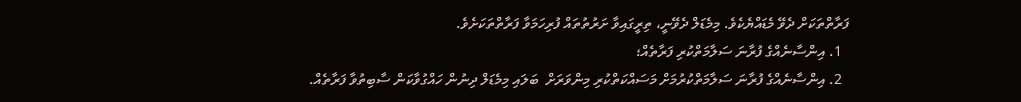ފަރާތްތަކަށް ދެވޭ މެޑައްޔެކެވެ. މިމެޑަލް ދެވޭނީ، ތިރީގައިވާ ށަރުތުތައް ފުރިހަމަވާ ފަރާތްތަކަށެވެ.
  1. އިންސާނެއްގެ ފުރާނަ ސަލާމަތްކުރި ފަރާތެއް؛
  2. އިންސާނެއްގެ ފުރާނަ ސަލާމަތްކުރުމަށް މަސައްކަތްކުރި މިންވަރަށް  ބަލައި މިމެޑަލް ދިނުން ހައްގުވާކަން ސާބިތުވާ ފަރާތެއް.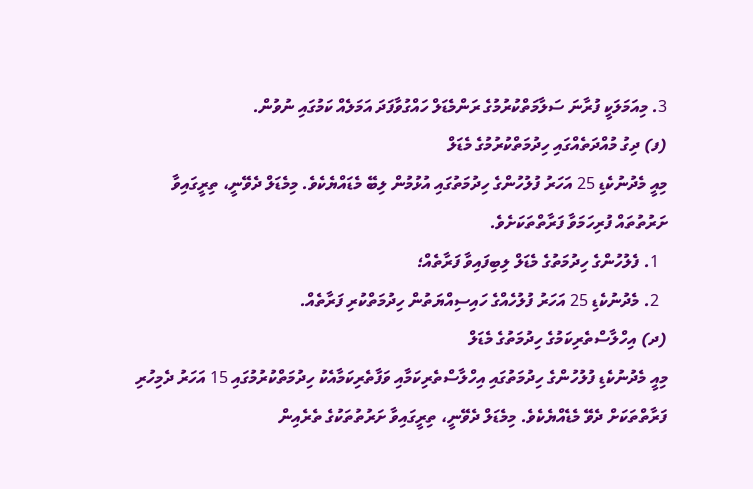3. މިއަމަލަކީ ފުރާނަ ސަލާމަތްކުރުމުގެ ރަންމެޑަލް ހައްގުވާފަދަ އަމަލެއް ކަމުގައި ނުވުން.
(ފ) ދިގު މުއްދަތެއްގައި ހިދުމަތްކުރުމުގެ މެޑަލް
މިއީ މެދުނުކެޑި 25 އަހަރު ފުލުހުންގެ ހިދުމަތުގައި އުޅުމުން ލިބޭ މެޑައްޔެކެވެ. މިމެޑަލް ދެވޭނީ، ތިރީގައިވާ ށަރުތުތައް ފުރިހަމަވާ ފަރާތްތަކަށެވެ.
  1. ފެލުހުންގެ ހިދުމަތުގެ މެޑަލް ލިބިފައިވާ ފަރާތެއް؛
  2. މެދުނުކެޑި 25 އަހަރު ފުލުހެއްގެ ހައިސިއްޔަތުން ހިދުމަތްކުރި ފަރާތެއް.
(ދ) އިހްލާސްތެރިކަމުގެ ހިދުމަތުގެ މެޑަލް
މިއީ މެދުނުކެޑި ފުލުހުންގެ ހިދުމަތުގައި އިހްލާސްތެރިކަމާއި ވަފާތެރިކަމާއެކު ހިދުމަތްކުރުމުގައި 15 އަހަރު ދެމިހުރި ފަރާތްތަކަށް ދެވޭ މެޑެއްޔެކެވެ. މިމެޑަލް ދެވޭނީ، ތިރީގައިވާ ށަރުތުތަކުގެ ތެރެއިން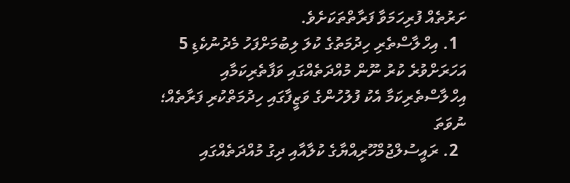ށަރުތެއް ފުރިހަމަވާ ފަރާތްތަކަށެވެ.
  1. އިހްލާސްތެރި ހިދުމަތުގެ ކުލަ ލިބުމަށްފަހު މެދުނުކެޑި 5 އަހަރަށްވުރެ ކުރު ނޫން މުއްދަތެއްގައި ވަފާތެރިކަމާއި އިހްލާސްތެރިކަމާ އެކު ފުލުހުންގެ ވަޒީފާގައި ހިދުމަތްކުރި ފަރާތެއް؛ ނުވަތަ
  2. ރައީސުލްޖުމްހޫރިއްޔާގެ ކުލާއާއި ދިގު މުއްދަތެއްގައި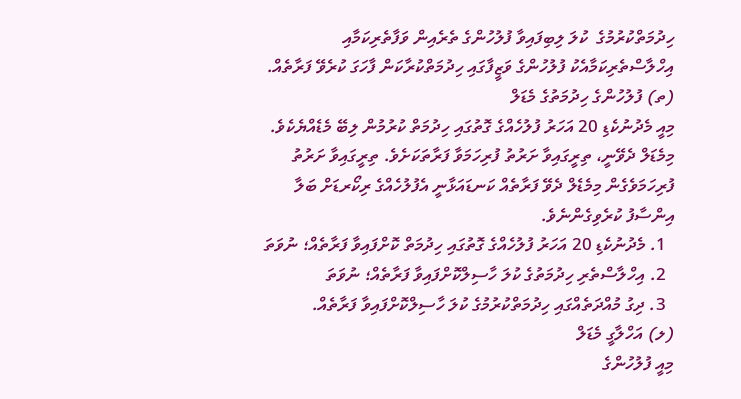ހިދުމަތްކުރުމުގެ  ކުލަ ލިބިފައިވާ ފުލުހުންގެ ތެރެއިން ވަފާތެރިކަމާއި އިހްލާސްތެރިކަމާއެކު ފުލުހުންގެ ވަޒީފާގައި ހިދުމަތްކުރާކަން ފާހަގަ ކުރެވޭ ފަރާތެއް.
(ތ) ފުލުހުންގެ ހިދުމަތުގެ މެޑަލް
މިއީ މެދުނުކެޑި 20 އަހަރު ފުލުހެއްގެ ގޮތުގައި ހިދުމަތް ކުރުމުން ލިބޭ މެޑެއްޔެކެވެ. މިމެޑަލް ދެވޭނީ، ތިރީގައިވާ ށަރުތު ފުރިހަމަވާ ފަރާތަކަށެވެ. ތިރީގައިވާ ށަރުތު ފުރިހަމަވެގެން މިމެޑެލް ދެވޭ ފަރާތެއް ކަނޑައަޅާނީ އެފުލުހެއްގެ ރިކޯރޑަށް ބަލާ އިންސާފު ކުރެވިގެންނެވެ.
  1. މެދުނުކެޑި 20 އަހަރު ފުލުހެއްގެ ގޮތުގައި ހިދުމަތް ކޮށްފައިވާ ފަރާތެއް؛ ނުވަތަ
  2. އިހްލާސްތެރި ހިދުމަތުގެ ކުލަ ހާސިލްކޮށްފައިވާ ފަރާތެއް؛ ނުވަތަ
  3. ދިގު މުއްދަތެއްގައި ހިދުމަތްކުރުމުގެ ކުލަ ހާސިލްކޮށްފައިވާ ފަރާތެއް.
(ލ) އަހްލާގީ މެޑަލް
މިއީ ފުލުހުންގެ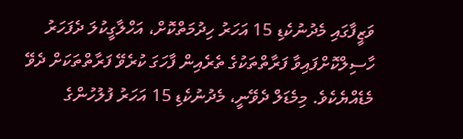ވަޒީފާގައި މެދުނުކެޑި 15 އަހަރު ހިދުމަތްކޮށް، އަހްލާގީކުލަ ދެފަހަރު ހާސިލްކޮށްފައިވާ ފަރާތްތަކުގެ ތެރެއިން ފާހަގަ ކުރެވޭ ފަރާތްތަކަށް ދެވޭ މެޑެއްޔެކެވެ. މިމެޑަލް ދެވޭނީ، މެދުނުކެޑި 15 އަހަރު ފުލުހުންގެ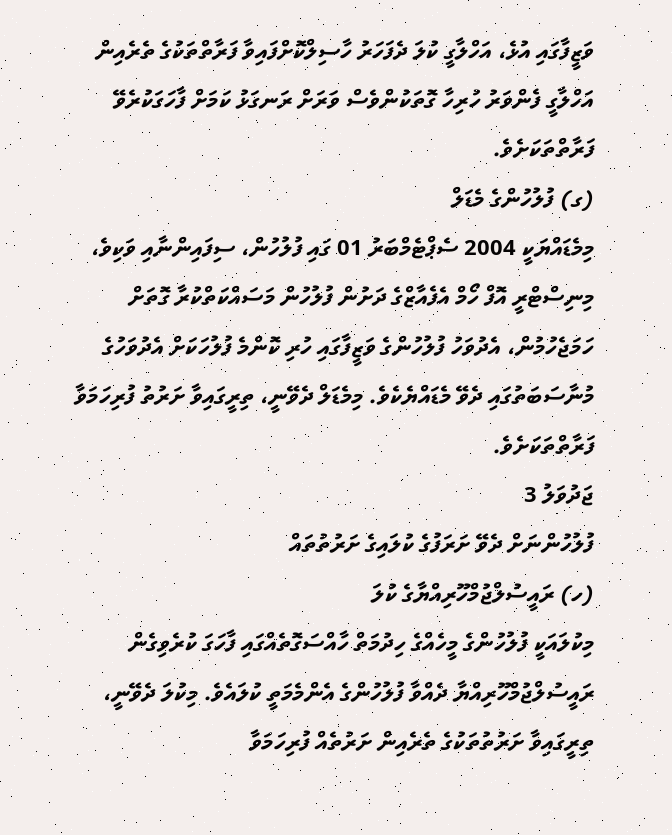ވަޒީފާގައި އުޅެ، އަހްލާގީ ކުލަ ދެފަހަރު ހާސިލްކޮށްފައިވާ ފަރާތްތަކުގެ ތެރެއިން އަހްލާގީ ފެންވަރު ހުރިހާ ގޮތަކުންވެސް ވަރަށް ރަނގަޅު ކަމަށް ފާހަގަކުރެވޭ ފަރާތްތަކަށެވެ.
(ގ) ފުލުހުންގެ މެޑަލް
މިމެޑައްޔަކީ 2004 ސެޕްޓެމްބަރު 01 ގައި ފުލުހުން، ސިފައިންނާއި ވަކިވެ، މިނިސްޓްރީ އޮފް ހޯމް އެފެއާޒްގެ ދަށުން ފުލުހުން މަސައްކަތްކުރާ ގޮތަށް ހަމަޖެހުމުން، އެދުވަހު ފުލުހުންގެ ވަޒީފާގައި ހުރި ކޮންމެ ފުލުހަކަށް އެދުވަހުގެ މުނާސަބަތުގައި ދެވޭ މެޑައްޔެކެވެ. މިމެޑަލް ދެވޭނީ، ތިރީގައިވާ ށަރުތު ފުރިހަމަވާ ފަރާތްތަކަށެވެ.
ޖަދުވަލު 3
ފުލުހުންނަށް ދެވޭ ށަރަފުގެ ކުލައިގެ ށަރުތުތައް
(ހ) ރައީސުލްޖުމްހޫރިއްޔާގެ ކުލަ
މިކުލައަކީ ފުލުހުންގެ މީހެއްގެ ހިދުމަތް ހާއްސަގޮތެއްގައި ފާހަގަ ކުރެވިގެން ރައީސުލްޖުމްހޫރިއްޔާ ދެއްވާ ފުލުހުންގެ އެންމެމަތީ ކުލައެވެ. މިކުލަ ދެވޭނީ، ތިރީގައިވާ ށަރުތުތަކުގެ ތެރެއިން ށަރުތެއް ފުރިހަމަވާ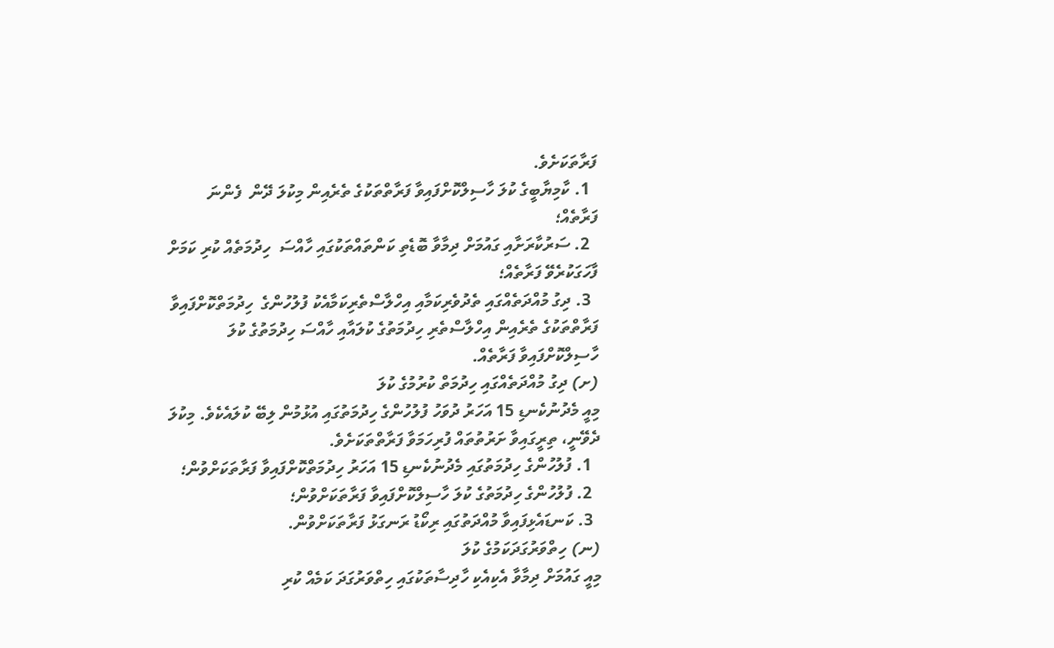ފަރާތަކަށެވެ.
  1. ކާމިޔާބީގެ ކުލަ ހާސިލްކޮށްފައިވާ ފަރާތްތަކުގެ ތެރެއިން މިކުލަ ދޭން  ފެންނަ ފަރާތެއް؛
  2. ސަރުކާރަށާއި ގައުމަށް ދިމާވާ ބޮޑެތި ކަންތައްތަކުގައި ހާއްސަ  ހިދުމަތެއް ކުރި ކަމަށް ފާހަގަކުރެވޭ ފަރާތެއް؛
  3. ދިގު މުއްދަތެއްގައި ތެދުވެރިކަމާއި އިހްލާސްތެރިކަމާއެކު ފުލުހުންގެ  ހިދުމަތްކޮށްފައިވާ ފަރާތްތަކުގެ ތެރެއިން އިހްލާސްތެރި ހިދުމަތުގެ ކުލައާއި ހާއްސަ ހިދުމަތުގެ ކުލަ ހާސިލްކޮށްފައިވާ ފަރާތެއް.
(ށ) ދިގު މުއްދަތެއްގައި ހިދުމަތް ކުރުމުގެ ކުލަ
މިއީ މެދުނުކެނޑި 15 އަހަރު ދުވަހު ފުލުހުންގެ ހިދުމަތުގައި އުޅުމުން ލިބޭ ކުލައެކެވެ. މިކުލަ ދެވޭނީ، ތިރީގައިވާ ށަރުތުތައް ފުރިހަމަވާ ފަރާތްތަކަށެވެ.
  1. ފުލުހުންގެ ހިދުމަތުގައި މެދުނުކެނޑި 15 އަހަރު ހިދުމަތްކޮށްފައިވާ ފަރާތަކަށްވުން؛
  2. ފުލުހުންގެ ހިދުމަތުގެ ކުލަ ހާސިލްކޮށްފައިވާ ފަރާތަކަށްވުން؛
  3. ކަނޑައެޅިފައިވާ މުއްދަތުގައި ރިކޯޑު ރަނގަޅު ފަރާތަކަށްވުން.
(ނ) ހިތްވަރުގަދަކަމުގެ ކުލަ
މިއީ ގައުމަށް ދިމާވާ އެކިއެކި ހާދިސާތަކުގައި ހިތްވަރުގަދަ ކަމެއް ކުރި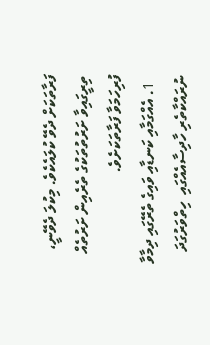ފަރާތަކަށް ދެވޭ ކުލައެކެވެ. މިކުލަ ދެވޭނީ، ތިރީގައިވާ ށަރުތުތަކުގެ ތެރެއިން ށަރުތެއް ފުރިހަމަވާ ފަރާތަކަށެވެ.
  1. އެއްގަމާއި ކަނޑާއި ވައިގެ ތެރޭގައި ދިމާވާ ނުރައްކާތެރި ހާދިސާއެއްގައި  ހިތްވަރުގަދަ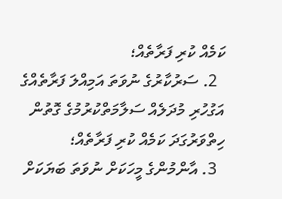ކަމެއް ކުރި ފަރާތެއް؛
  2. ސަރުކާރުގެ ނުވަތަ އަމިއްލަ ފަރާތެއްގެ އަގުހުރި މުދަލެއް ސަލާމަތްކުރުމުގެ ގޮތުން ހިތްވަރުގަދަ ކަމެއް ކުރި ފަރާތެއް؛
  3. އާންމުންގެ މީހަކަށް ނުވަތަ ބަޔަކަށް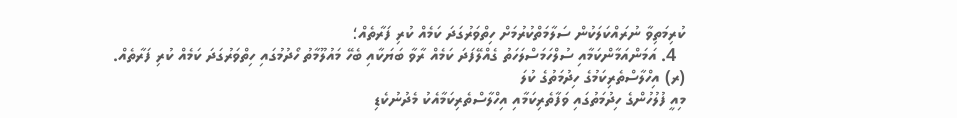ކުރިމަތިވާ ނުރައްކަލަކުން ސަލާމަތްކުރުމަށް ހިތްވަރުގަދަ ކަމެއް ކުރި ފަރާތެއް؛
  4. އަމަންއަމާންކަމާއި ސުލްހަމަސްލަހަތު ގެއްލޭފަދަ ކަމެއް ރާވާ ބަޔަކާއި ބެހޭ މައުލޫމާތު ހޯދުމުގައި ހިތްވަރުގަދަ ކަމެއް ކުރި ފަރާތެއް.
(ރ) އިހްލާސްތެރިކަމުގެ ހިދުމަތުގެ ކުލަ
މިއީ ފުލުހުންގެ ހިދުމަތުގައި ވަފާތެރިކަމާއި އިހްލާސްތެރިކަމާއެކު މެދުނުކެޑި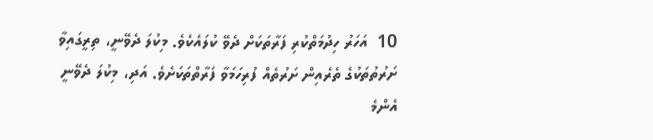10  އަހަރު ހިދުމަތްކުރި ފަރާތަކަށް ދެވޭ ކުލައެކެވެ. މިކުލަ ދެވޭނީ، ތިރީގައިވާ ށަރުތުތަކުގެ ތެރެއިން ށަރުތެއް ފުރިހަމަވާ ފަރާތްތަކަށެވެ. އަދި، މިކުލަ ދެވޭނީ އެންމެ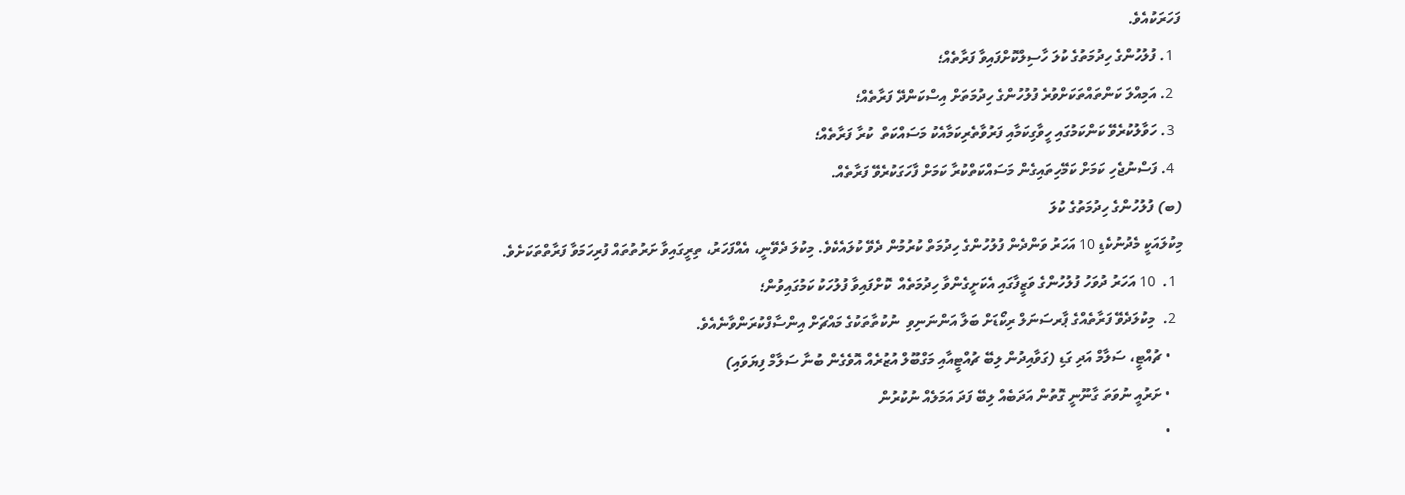ފަހަރަކުއެވެ.
  1. ފުލުހުންގެ ހިދުމަތުގެ ކުލަ ހާސިލްކޮށްފައިވާ ފަރާތެއް؛
  2. އަމިއްލަ ކަންތައްތަކަށްވުރެ ފުލުހުންގެ ހިދުމަތަށް އިސްކަންދޭ ފަރާތެއް؛
  3. ހަވާލުކުރެވޭ ކަންކަމުގައި ހީވާގިކަމާއި ފަރުވާތެރިކަމާއެކު މަސައްކަތް  ކުރާ ފަރާތެއް؛
  4. ފަސްނުޖެހި ކަމަށް ކަމޭހިތައިގެން މަސައްކަތްކުރާ ކަމަށް ފާހަގަކުރެވޭ ފަރާތެއް.
(ބ) ފުލުހުންގެ ހިދުމަތުގެ ކުލަ
މިކުލައަކީ މެދުނުކެޑި 10 އަހަރު ވަންދެން ފުލުހުންގެ ހިދުމަތް ކުރުމުން ދެވޭ ކުލައެކެވެ. މިކުލަ ދެވޭނީ، އެއްފަހަރު، ތިރީގައިވާ ށަރުތުތައް ފުރިހަމަވާ ފަރާތްތަކަށެވެ.
  1.  10 އަހަރު ދުވަހު ފުލުހުންގެ ވަޒީފާގައި އެކަށީގެންވާ ހިދުމަތެއް  ކޮށްފައިވާ ފުލުހަކު ކަމުގައިވުން؛
  2.  މިކުލަދެވޭ ފަރާތެއްގެ ޕާރސަނަލް ރިކޯޑަށް ބަލާ އަންނަނިވި  ނުކުތާތަކުގެ މައްޗަށް އިންސާފްކުރަންވާނެއެވެ.
    • ޗުއްޓީ، ސަލާމް އަދި ގަޑި (ގަވާއިދުން ލިބޭ ޗުއްޓީއާއި މަގްބޫލް އުޒުރެއް އޮވެގެން ބުނާ ސަލާމް ފިޔަވައި)
    • ށަރުއީ ނުވަތަ ގާނޫނީ ގޮތުން އަދަބެއް ލިބޭ ފަދަ އަމަލެއް ނުކުރުން
    •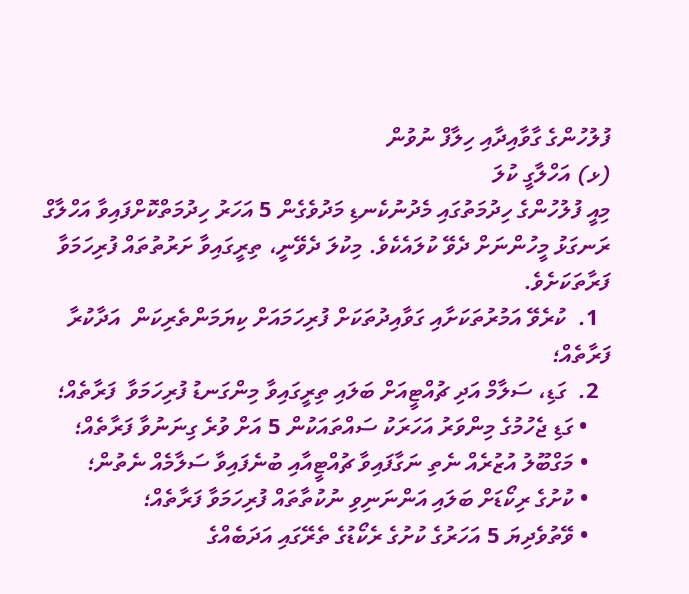ފުލުހުންގެ ގާވާއިދާއި ހިލާފް ނުވުން
(ޅ) އަހްލާގީ ކުލަ
މިއީ ފުލުހުންގެ ހިދުމަތުގައި މެދުނުކެނޑި މަދުވެގެން 5 އަހަރު ހިދުމަތްކޮށްފައިވާ އަހްލާގް ރަނގަޅު މީހުންނަށް ދެވޭ ކުލައެކެވެ. މިކުލަ ދެވޭނީ، ތިރީގައިވާ ށަރުތުތައް ފުރިހަމަވާ ފަރާތަކަށެވެ.
  1.  ކުރެވޭ އަމުރުތަކަށާއި ގަވާއިދުތަކަށް ފުރިހަމައަށް ކިޔަމަންތެރިކަން  އަދާކުރާ ފަރާތެއް؛
  2.  ގަޑި، ސަލާމް އަދި ޗުއްޓީއަށް ބަލައި ތިރީގައިވާ މިންގަނޑު ފުރިހަމަވާ  ފަރާތެއް؛
    • ގަޑި ޖެހުމުގެ މިންވަރު އަހަރަކު ސައްތައަކުން 5 އަށް ވުރެ ގިނަނުވާ ފަރާތެއް؛
    • މަގްބޫލު އުޒުރެއް ނެތި ނަގާފައިވާ ޗުއްޓީއާއި ބުނެފައިވާ ސަލާމެއް ނެތުން؛
    • ކުށުގެ ރިކޯޑަށް ބަލައި އަންނަނިވި ނުކުތާތައް ފުރިހަމަވާ ފަރާތެއް؛
    • ވޭތުވެދިޔަ 5 އަހަރުގެ ކުށުގެ ރެކޯޑުގެ ތެރޭގައި އަދަބެއްގެ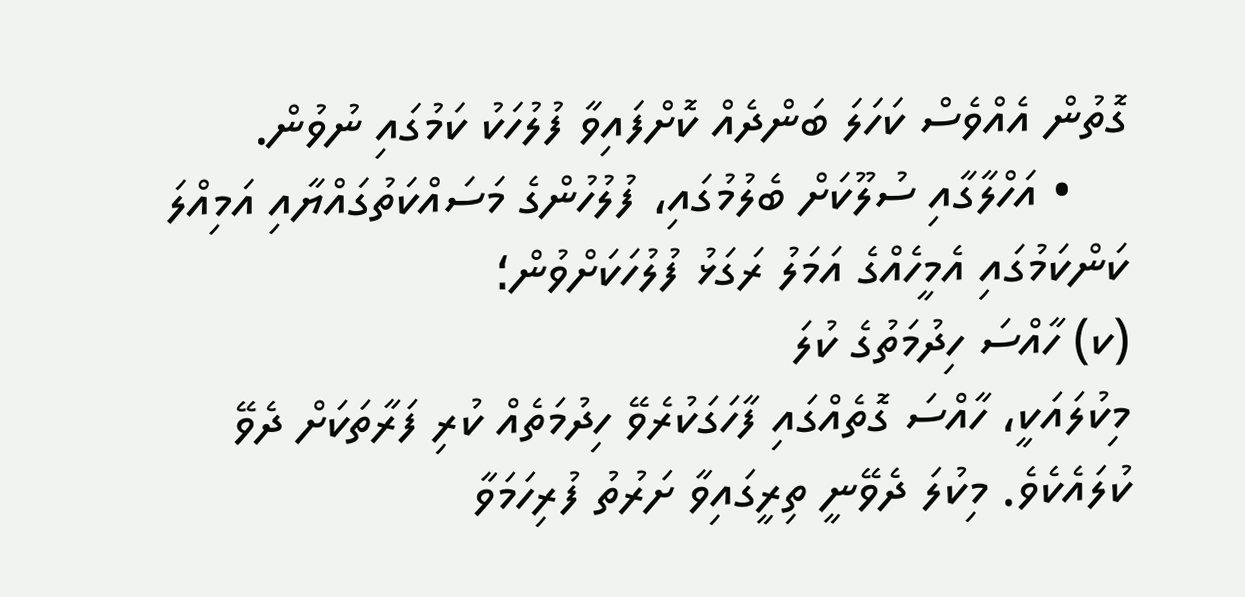ގޮތުން އެއްވެސް ކަހަލަ ބަންދެއް ކޮށްފައިވާ ފުލުހަކު ކަމުގައި ނުވުން.
    • އަހްލާގާއި ސުލޫކަށް ބެލުމުގައި، ފުލުހުންގެ މަސައްކަތުގައްޔާއި އަމިއްލަ ކަންކަމުގައި އެމީހެއްގެ އަމަލު ރަގަޅު ފުލުހަކަށްވުން؛
(ކ) ހާއްސަ ހިދުމަތުގެ ކުލަ
މިކުލައަކީ، ހާއްސަ ގޮތެއްގައި ފާހަގަކުރެވޭ ހިދުމަތެއް ކުރި ފަރާތަކަށް ދެވޭ ކުލައެކެވެ. މިކުލަ ދެވޭނީ ތިރީގައިވާ ށަރުތު ފުރިހަމަވާ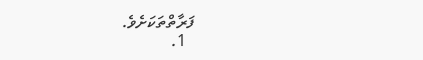ފަރާތްތަކަށެވެ.
  1.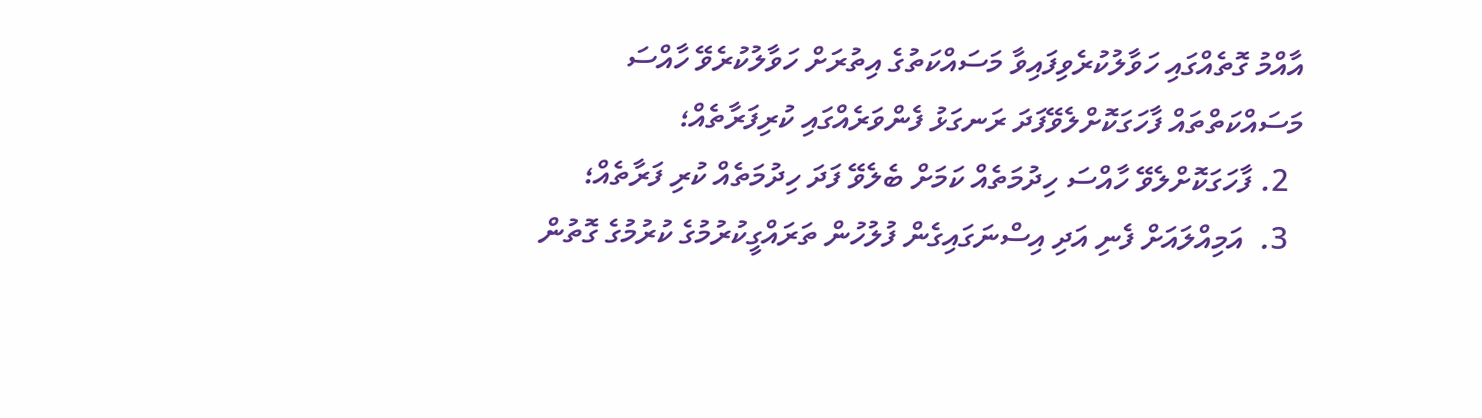އާއްމު ގޮތެއްގައި ހަވާލުކުރެވިފައިވާ މަސައްކަތުގެ އިތުރަށް ހަވާލުކުރެވޭ ހާއްސަ މަސައްކަތްތައް ފާހަގަކޮށްލެވޭފަދަ ރަނގަޅު ފެންވަރެއްގައި ކުރިފަރާތެއް؛
  2. ފާހަގަކޮށްލެވޭ ހާއްސަ ހިދުމަތެއް ކަމަށް ބެލެވޭ ފަދަ ހިދުމަތެއް ކުރި ފަރާތެއް؛
  3.  އަމިއްލައަށް ފެނި އަދި އިސްނަގައިގެން ފުލުހުން ތަރައްގީކުރުމުގެ ކުރުމުގެ ގޮތުން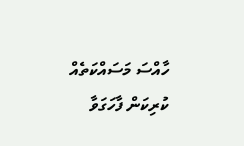ހާއްސަ މަސައްކަތެއް ކުރިކަން ފާހަގަވާ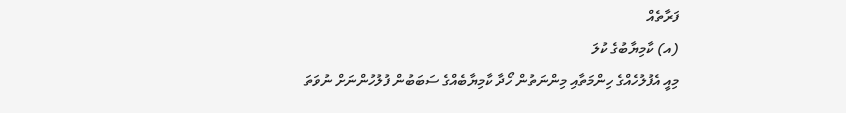ފަރާތެއް
(އ) ކާމިޔާބުގެ ކުލަ
މިއީ އެފުލުހެއްގެ ހިންމަތާއި މިންނަތުން ހޯދާ ކާމިޔާބެއްގެ ސަބަބުން ފުލުހުންނަށް ނުވަތަ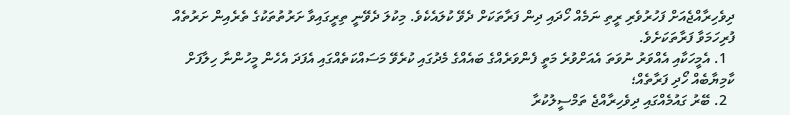ދިވެހިރާއްޖެއަށް ފަހުރުވެރި ރީތި ނަމެއް ހޯދައި ދިން ފަރާތަކަށް ދެވޭ ކުލައެކެވެ. މިކުލަ ދެވޭނީ ތިރީގައިވާ ށަރުތުތަކުގެ ތެރެއިން ށަރުތެއް ފުރިހަމަވާ ފަރާތަކަށެވެ.
  1. އެމީހަކާއި އެއްވަރު ނުވަތަ އެއަށްވުރެ މަތީ ފެންވަރެއްގެ ބައެއްގެ މެދުގައި ކުރެވޭ މަސައްކަތެއްގައި އެފަދަ އެހެން މީހުންނާ ހިލާފަށް ކާމިޔާބެއް ހޯދި ފަރާތެއް؛
  2. ބޭރު ގައުމެއްގައި ދިވެހިރާއްޖެ ތަމްސީލުކުރާ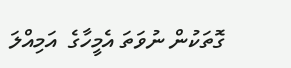ގޮތަކުން ނުވަތަ އެމީހާގެ  އަމިއްލަ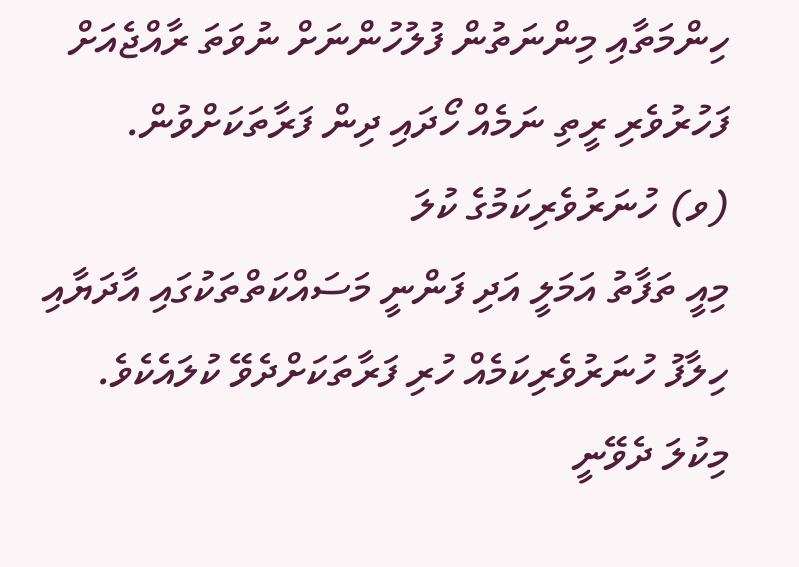ހިންމަތާއި މިންނަތުން ފުލުހުންނަށް ނުވަތަ ރާއްޖެއަށް ފަހުރުވެރި ރީތި ނަމެއް ހޯދައި ދިން ފަރާތަކަށްވުން.
(ވ) ހުނަރުވެރިކަމުގެ ކުލަ
މިއީ ތަފާތު އަމަލީ އަދި ފަންނީ މަސައްކަތްތަކުގައި އާދަޔާއި ހިލާފު ހުނަރުވެރިކަމެއް ހުރި ފަރާތަކަށްދެވޭ ކުލައެކެވެ. މިކުލަ ދެވޭނީ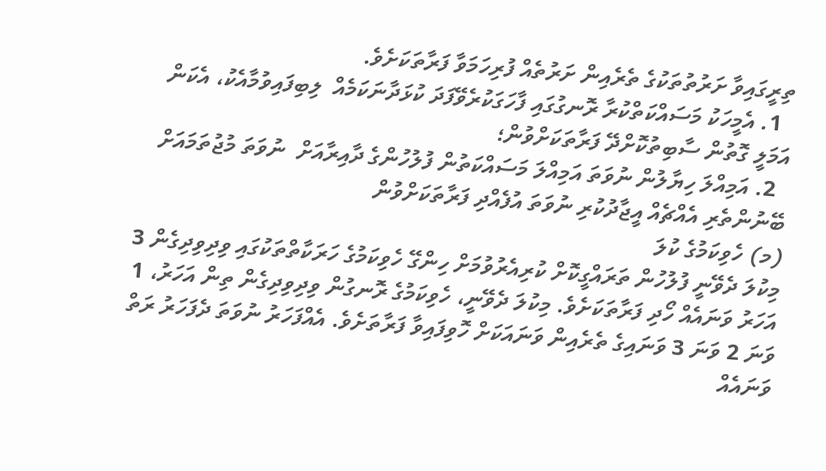ތިރީގައިވާ ށަރުތުތަކުގެ ތެރެއިން ށަރުތެއް ފުރިހަމަވާ ފަރާތަކަށެވެ.
  1. އެމީހަކު މަސައްކަތްކުރާ ރޮނގުގައި ފާހަގަކުރެވޭފަދަ ކުޅަދާނަކަމެއް  ލިބިފައިވުމާއެކު، އެކަން އަމަލީ ގޮތުން ސާބިތުކޮށްދޭ ފަރާތަކަށްވުން؛
  2. އަމިއްލަ ހިޔާލުން ނުވަތަ އަމިއްލަ މަސައްކަތުން ފުލުހުންގެ ދާއިރާއަށް  ނުވަތަ މުޖުތަމައަށް ބޭނުންތެރި އެއްޗެއް އީޖާދުކުރި ނުވަތަ އުފެއްދި ފަރާތަކަށްވުން
(މ) ހެވިކަމުގެ ކުލަ
މިކުލަ ދެވޭނީ ފުލުހުން ތަރައްގީކޮށް ކުރިއެރުވުމަށް ހިންގޭ ހެވިކަމުގެ ހަރަކާތްތަކުގައި ވިދިވިދިގެން 3 އަހަރު ވަނައެއް ހޯދި ފަރާތަކަށެވެ. މިކުލަ ދެވޭނީ، ހެވިކަމުގެ ރޮނގުން ވިދިވިދިގެން ތިން އަހަރު، 1 ވަނަ 2 ވަނަ 3 ވަނައިގެ ތެރެއިން ވަނައަކަށް ހޮވިފައިވާ ފަރާތަށެވެ. އެއްފަހަރު ނުވަތަ ދެފަހަރު ރަތް ވަނައެއް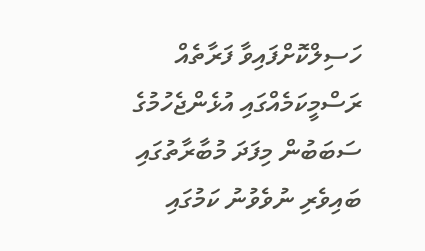ހަސިލްކޮށްފައިވާ ފަރާތެއް ރަސްމީކަމެއްގައި އުޅެންޖެހުމުގެ ސަބަބުން މިފަދަ މުބާރާތުގައި ބައިވެރި ނުވެވުނު ކަމުގައި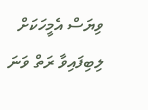ވިޔަސް އެމީހަކަށް ލިބިފައިވާ ރަތް ވަނަ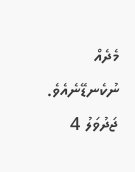މެދެއް ނުކެނޑޭނެއެވެ.
ޖަދުވަލު 4